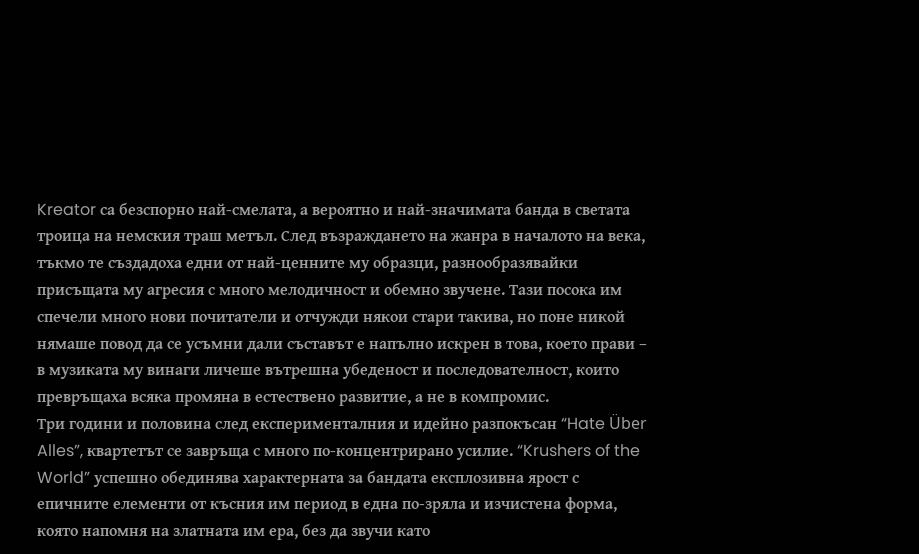Kreator са безспорно най-смелата, а вероятно и най-значимата банда в светата троица на немския траш метъл. След възраждането на жанра в началото на века, тъкмо те създадоха едни от най-ценните му образци, разнообразявайки присъщата му агресия с много мелодичност и обемно звучене. Тази посока им спечели много нови почитатели и отчужди някои стари такива, но поне никой нямаше повод да се усъмни дали съставът е напълно искрен в това, което прави – в музиката му винаги личеше вътрешна убеденост и последователност, които превръщаха всяка промяна в естествено развитие, а не в компромис.
Три години и половина след експерименталния и идейно разпокъсан “Hate Über Alles”, квартетът се завръща с много по-концентрирано усилие. “Krushers of the World” успешно обединява характерната за бандата експлозивна ярост с епичните елементи от късния им период в една по-зряла и изчистена форма, която напомня на златната им ера, без да звучи като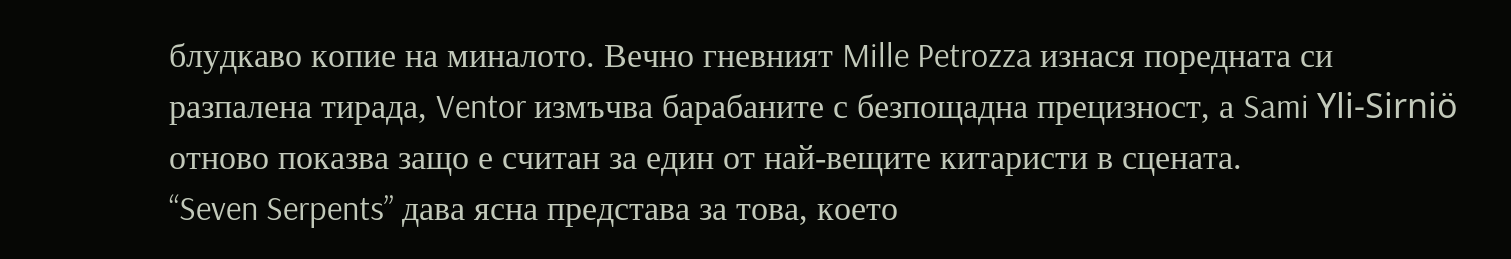блудкаво копие на миналото. Вечно гневният Mille Petrozza изнася поредната си разпалена тирада, Ventor измъчва барабаните с безпощадна прецизност, а Sami Yli-Sirniö отново показва защо е считан за един от най-вещите китаристи в сцената.
“Seven Serpents” дава ясна представа за това, което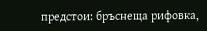предстои: бръснеща рифовка,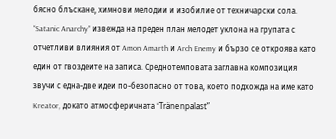бясно блъскане, химнови мелодии и изобилие от техничарски сола. “Satanic Anarchy” извежда на преден план мелодет уклона на групата с отчетливи влияния от Amon Amarth и Arch Enemy и бързо се откроява като един от гвоздеите на записа. Среднотемповата заглавна композиция звучи с една-две идеи по-безопасно от това, което подхожда на име като Kreator, докато атмосферичната “Tränenpalast”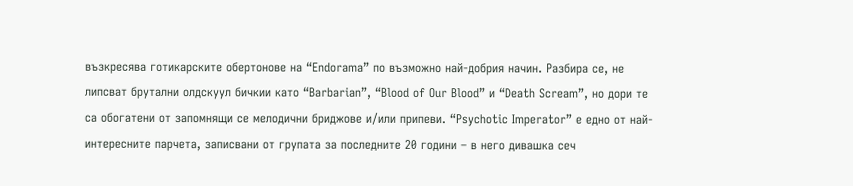възкресява готикарските обертонове на “Endorama” по възможно най-добрия начин. Разбира се, не липсват брутални олдскуул бичкии като “Barbarian”, “Blood of Our Blood” и “Death Scream”, но дори те са обогатени от запомнящи се мелодични бриджове и/или припеви. “Psychotic Imperator” е едно от най-интересните парчета, записвани от групата за последните 20 години – в него дивашка сеч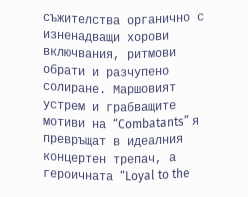съжителства органично с изненадващи хорови включвания, ритмови обрати и разчупено солиране. Маршовият устрем и грабващите мотиви на “Combatants” я превръщат в идеалния концертен трепач, а героичната “Loyal to the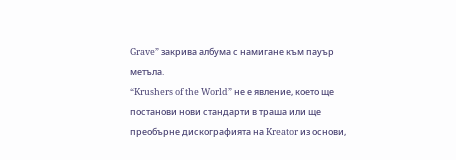Grave” закрива албума с намигане към пауър метъла.
“Krushers of the World” не е явление, което ще постанови нови стандарти в траша или ще преобърне дискографията на Kreator из основи,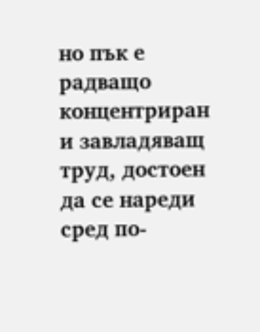но пък е радващо концентриран и завладяващ труд, достоен да се нареди сред по-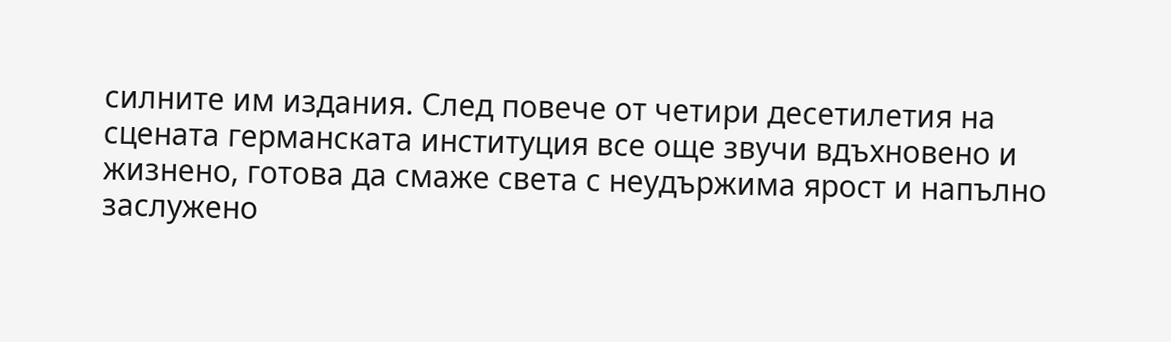силните им издания. След повече от четири десетилетия на сцената германската институция все още звучи вдъхновено и жизнено, готова да смаже света с неудържима ярост и напълно заслужено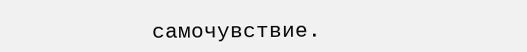самочувствие.